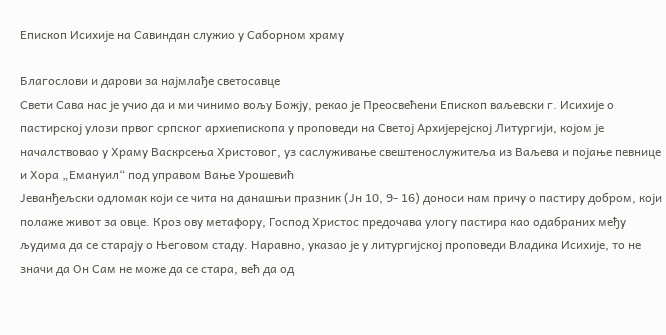Епископ Исихије на Савиндан служио у Саборном храму

Благослови и дарови за најмлађе светосавце
Свети Сава нас је учио да и ми чинимо вољу Божју, рекао је Преосвећени Епископ ваљевски г. Исихије о пастирској улози првог српског архиепископа у проповеди на Светој Архијерејској Литургији, којом је началствовао у Храму Васкрсења Христовог, уз саслуживање свештенослужитеља из Ваљева и појање певнице и Хора „Емануил“ под управом Вање Урошевић
Јеванђељски одломак који се чита на данашњи празник (Јн 10, 9- 16) доноси нам причу о пастиру добром, који полаже живот за овце. Кроз ову метафору, Господ Христос предочава улогу пастира као одабраних међу људима да се старају о Његовом стаду. Наравно, указао је у литургијској проповеди Владика Исихије, то не значи да Он Сам не може да се стара, већ да од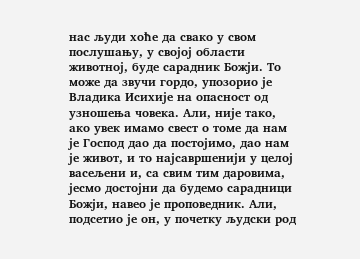нас људи хоће да свако у свом послушању, у својој области животној, буде сарадник Божји. То може да звучи гордо, упозорио је Владика Исихије на опасност од узношења човека. Али, није тако, ако увек имамо свест о томе да нам је Господ дао да постојимо, дао нам је живот, и то најсавршенији у целој васељени и, са свим тим даровима, јесмо достојни да будемо сарадници Божји, навео је проповедник. Али, подсетио је он, у почетку људски род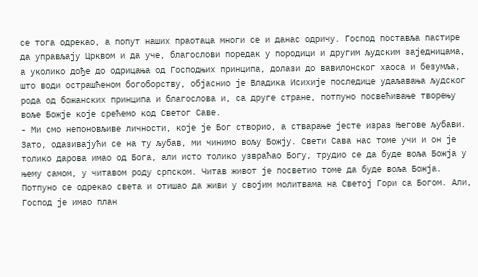се тога одрекао, а попут наших праотаца многи се и данас одричу. Господ поставља пастире да управљају Црквом и да уче, благослови поредак у породици и другим људским заједницама, а уколико дође до одрицања од Господњих принципа, долази до вавилонског хаоса и безумља, што води острашћеном богоборству, објаснио је Владика Исихије последице удаљавања људског рода од божанских принципа и благослова и, са друге стране, потпуно посвећивање творењу воље Божје које срећемо код Светог Саве.
- Ми смо непоновљиве личности, које је Бог створио, а стварање јесте израз Његове љубави. Зато, одазивајући се на ту љубав, ми чинимо вољу Божју. Свети Сава нас томе учи и он је толико дарова имао од Бога, али исто толико узвраћао Богу, трудио се да буде воља Божја у њему самом, у читавом роду српском. Читав живот је посветио томе да буде воља Божја. Потпуно се одрекао света и отишао да живи у својим молитвама на Светој Гори са Богом. Али, Господ је имао план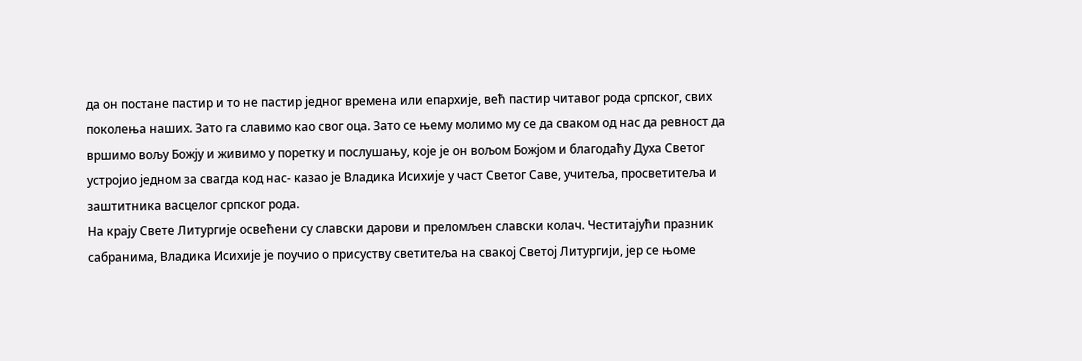да он постане пастир и то не пастир једног времена или епархије, већ пастир читавог рода српског, свих поколења наших. Зато га славимо као свог оца. Зато се њему молимо му се да сваком од нас да ревност да вршимо вољу Божју и живимо у поретку и послушању, које је он вољом Божјом и благодаћу Духа Светог устројио једном за свагда код нас- казао је Владика Исихије у част Светог Саве, учитеља, просветитеља и заштитника васцелог српског рода.
На крају Свете Литургије освећени су славски дарови и преломљен славски колач. Честитајући празник сабранима, Владика Исихије је поучио о присуству светитеља на свакој Светој Литургији, јер се њоме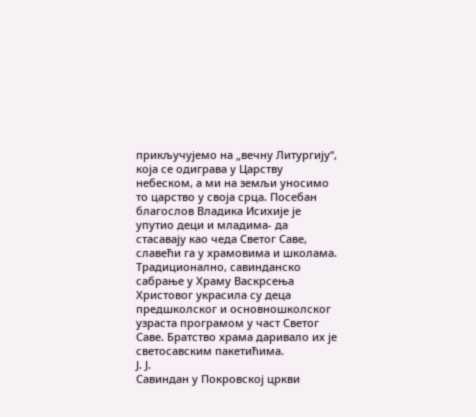прикључујемо на „вечну Литургију“, која се одиграва у Царству небеском, а ми на земљи уносимо то царство у своја срца. Посебан благослов Владика Исихије је упутио деци и младима- да стасавају као чеда Светог Саве, славећи га у храмовима и школама.
Традиционално, савинданско сабрање у Храму Васкрсења Христовог украсила су деца предшколског и основношколског узраста програмом у част Светог Саве. Братство храма даривало их је светосавским пакетићима.
Ј. Ј.
Савиндан у Покровској цркви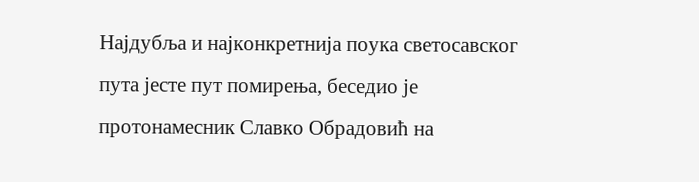Најдубља и најконкретнија поука светосавског пута јесте пут помирења, беседио је протонамесник Славко Обрадовић на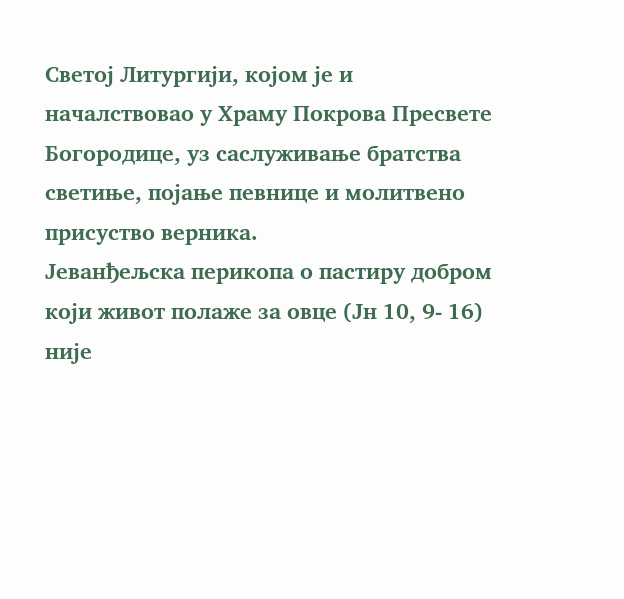Светој Литургији, којом је и началствовао у Храму Покрова Пресвете Богородице, уз саслуживање братства светиње, појање певнице и молитвено присуство верника.
Јеванђељска перикопа о пастиру добром који живот полаже за овце (Јн 10, 9- 16) није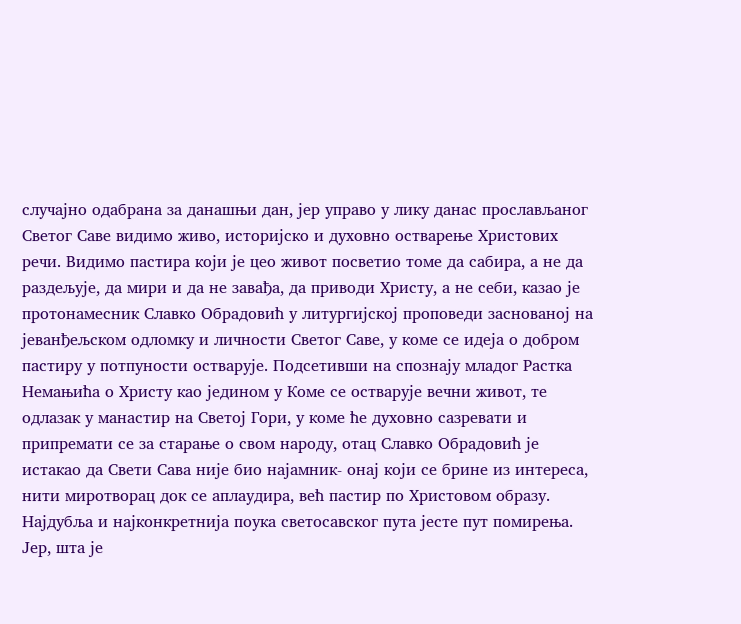случајно одабрана за данашњи дан, јер управо у лику данас прослављаног Светог Саве видимо живо, историјско и духовно остварење Христових речи. Видимо пастира који је цео живот посветио томе да сабира, а не да раздељује, да мири и да не завађа, да приводи Христу, а не себи, казао је протонамесник Славко Обрадовић у литургијској проповеди заснованој на јеванђељском одломку и личности Светог Саве, у коме се идеја о добром пастиру у потпуности остварује. Подсетивши на спознају младог Растка Немањића о Христу као једином у Коме се остварује вечни живот, те одлазак у манастир на Светој Гори, у коме ће духовно сазревати и припремати се за старање о свом народу, отац Славко Обрадовић је истакао да Свети Сава није био најамник- онај који се брине из интереса, нити миротворац док се аплаудира, већ пастир по Христовом образу.
Најдубља и најконкретнија поука светосавског пута јесте пут помирења. Јер, шта је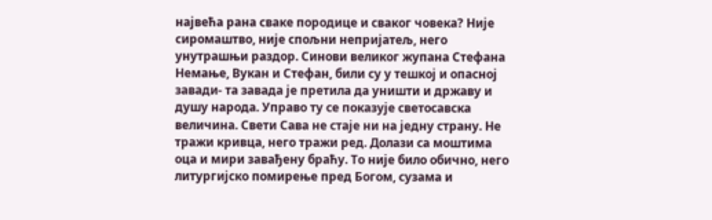највећа рана сваке породице и сваког човека? Није сиромаштво, није спољни непријатељ, него унутрашњи раздор. Синови великог жупана Стефана Немање, Вукан и Стефан, били су у тешкој и опасној завади- та завада је претила да уништи и државу и душу народа. Управо ту се показује светосавска величина. Свети Сава не стаје ни на једну страну. Не тражи кривца, него тражи ред. Долази са моштима оца и мири завађену браћу. То није било обично, него литургијско помирење пред Богом, сузама и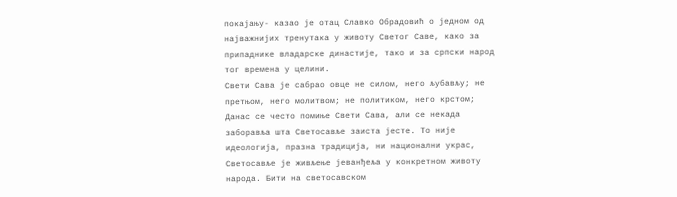покајању- казао је отац Славко Обрадовић о једном од најважнијих тренутака у животу Светог Саве, како за припаднике владарске династије, тако и за српски народ тог времена у целини.
Свети Сава је сабрао овце не силом, него љубављу; не претњом, него молитвом; не политиком, него крстом; Данас се често помиње Свети Сава, али се некада заборавља шта Светосавље заиста јесте. То није идеологија, празна традиција, ни национални украс, Светосавље је живљење јеванђеља у конкретном животу народа. Бити на светосавском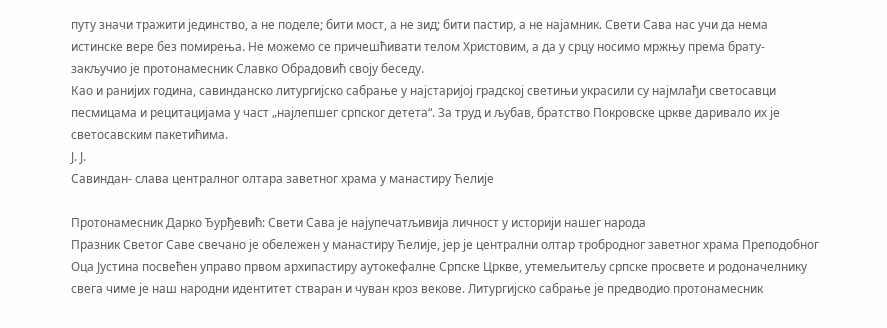путу значи тражити јединство, а не поделе; бити мост, а не зид; бити пастир, а не најамник. Свети Сава нас учи да нема истинске вере без помирења. Не можемо се причешћивати телом Христовим, а да у срцу носимо мржњу према брату- закључио је протонамесник Славко Обрадовић своју беседу.
Као и ранијих година, савинданско литургијско сабрање у најстаријој градској светињи украсили су најмлађи светосавци песмицама и рецитацијама у част „најлепшег српског детета“. За труд и љубав, братство Покровске цркве даривало их је светосавским пакетићима.
Ј. Ј.
Савиндан- слава централног олтара заветног храма у манастиру Ћелије

Протонамесник Дарко Ђурђевић: Свети Сава је најупечатљивија личност у историји нашег народа
Празник Светог Саве свечано је обележен у манастиру Ћелије, јер је централни олтар тробродног заветног храма Преподобног Оца Јустина посвећен управо првом архипастиру аутокефалне Српске Цркве, утемељитељу српске просвете и родоначелнику свега чиме је наш народни идентитет стваран и чуван кроз векове. Литургијско сабрање је предводио протонамесник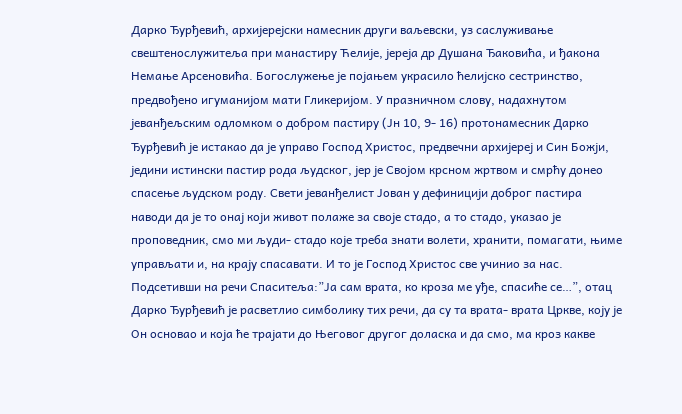Дарко Ђурђевић, архијерејски намесник други ваљевски, уз саслуживање свештенослужитеља при манастиру Ћелије, јереја др Душана Ђаковића, и ђакона Немање Арсеновића. Богослужење је појањем украсило ћелијско сестринство, предвођено игуманијом мати Гликеријом. У празничном слову, надахнутом јеванђељским одломком о добром пастиру (Јн 10, 9- 16) протонамесник Дарко Ђурђевић је истакао да је управо Господ Христос, предвечни архијереј и Син Божји, једини истински пастир рода људског, јер је Својом крсном жртвом и смрћу донео спасење људском роду. Свети јеванђелист Јован у дефиницији доброг пастира наводи да је то онај који живот полаже за своје стадо, а то стадо, указао је проповедник, смо ми људи- стадо које треба знати волети, хранити, помагати, њиме управљати и, на крају спасавати. И то је Господ Христос све учинио за нас. Подсетивши на речи Спаситеља:”Ја сам врата, ко кроза ме уђе, спасиће се…”, отац Дарко Ђурђевић је расветлио симболику тих речи, да су та врата- врата Цркве, коју је Он основао и која ће трајати до Његовог другог доласка и да смо, ма кроз какве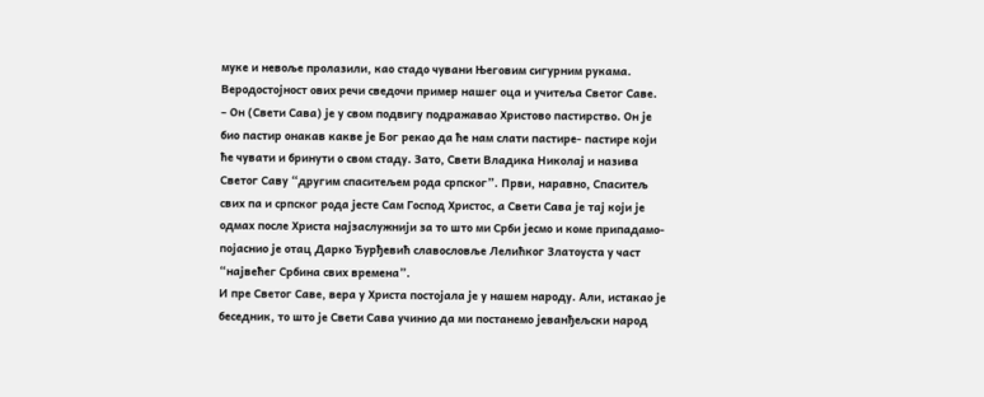муке и невоље пролазили, као стадо чувани Његовим сигурним рукама. Веродостојност ових речи сведочи пример нашег оца и учитеља Светог Саве.
– Он (Свети Сава) је у свом подвигу подражавао Христово пастирство. Он је био пастир онакав какве је Бог рекао да ће нам слати пастире- пастире који ће чувати и бринути о свом стаду. Зато, Свети Владика Николај и назива Светог Саву “другим спаситељем рода српског”. Први, наравно, Спаситељ свих па и српског рода јесте Сам Господ Христос, а Свети Сава је тај који је одмах после Христа најзаслужнији за то што ми Срби јесмо и коме припадамо- појаснио је отац Дарко Ђурђевић славословље Лелићког Златоуста у част “највећег Србина свих времена”.
И пре Светог Саве, вера у Христа постојала је у нашем народу. Али, истакао је беседник, то што је Свети Сава учинио да ми постанемо јеванђељски народ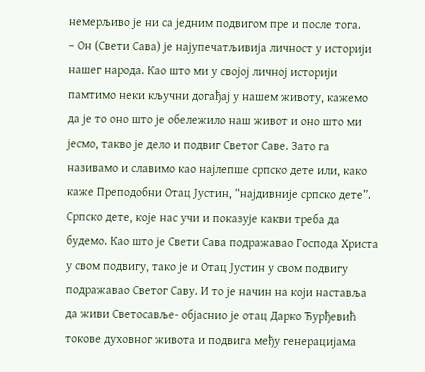немерљиво је ни са једним подвигом пре и после тога.
– Он (Свети Сава) је најупечатљивија личност у историји нашег народа. Као што ми у својој личној историји памтимо неки кључни догађај у нашем животу, кажемо да је то оно што је обележило наш живот и оно што ми јесмо, такво је дело и подвиг Светог Саве. Зато га називамо и славимо као најлепше српско дете или, како каже Преподобни Отац Јустин, “најдивније српско дете”. Српско дете, које нас учи и показује какви треба да будемо. Као што је Свети Сава подражавао Господа Христа у свом подвигу, тако је и Отац Јустин у свом подвигу подражавао Светог Саву. И то је начин на који наставља да живи Светосавље- објаснио је отац Дарко Ђурђевић токове духовног живота и подвига међу генерацијама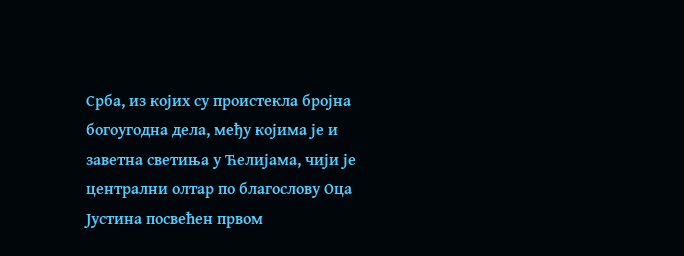Срба, из којих су проистекла бројна богоугодна дела, међу којима је и заветна светиња у Ћелијама, чији је централни олтар по благослову Оца Јустина посвећен првом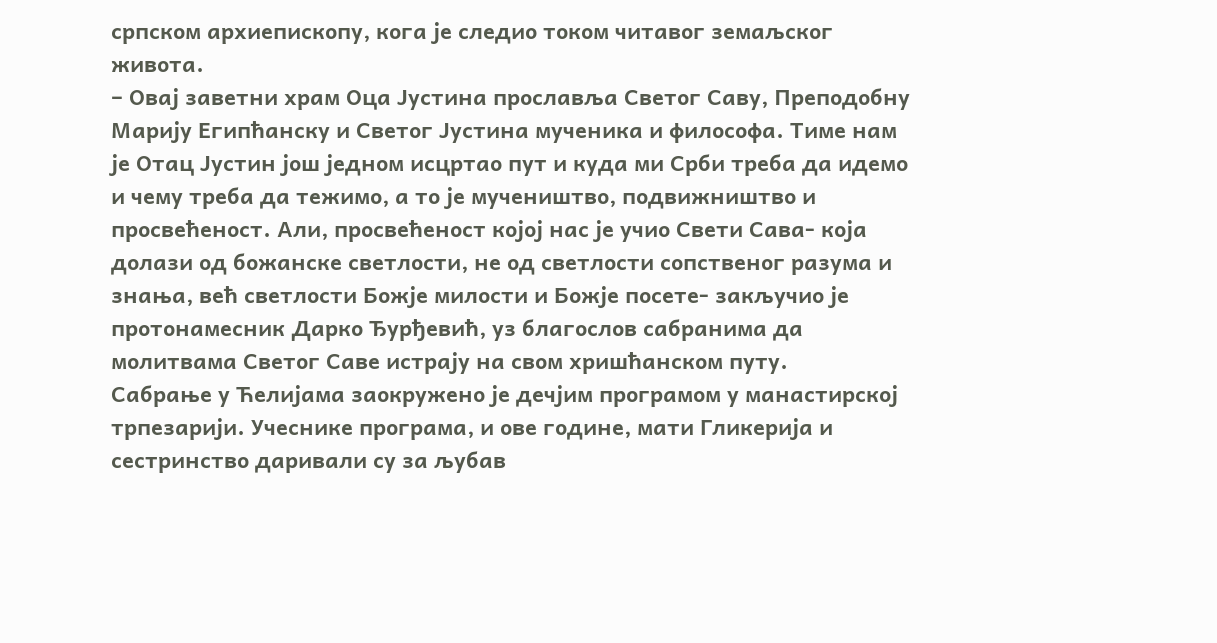српском архиепископу, кога је следио током читавог земаљског живота.
– Овај заветни храм Оца Јустина прославља Светог Саву, Преподобну Марију Египћанску и Светог Јустина мученика и философа. Тиме нам је Отац Јустин још једном исцртао пут и куда ми Срби треба да идемо и чему треба да тежимо, а то је мучеништво, подвижништво и просвећеност. Али, просвећеност којој нас је учио Свети Сава- која долази од божанске светлости, не од светлости сопственог разума и знања, већ светлости Божје милости и Божје посете- закључио је протонамесник Дарко Ђурђевић, уз благослов сабранима да молитвама Светог Саве истрају на свом хришћанском путу.
Сабрање у Ћелијама заокружено је дечјим програмом у манастирској трпезарији. Учеснике програма, и ове године, мати Гликерија и сестринство даривали су за љубав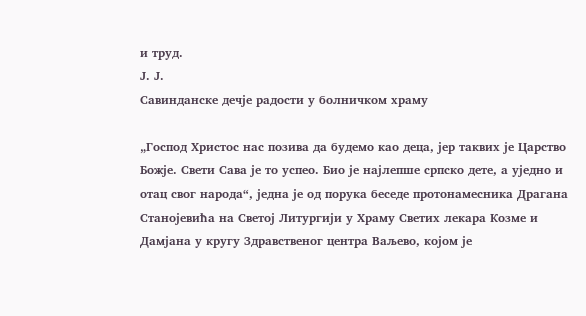и труд.
Ј. Ј.
Савинданске дечје радости у болничком храму

„Господ Христос нас позива да будемо као деца, јер таквих је Царство Божје. Свети Сава је то успео. Био је најлепше српско дете, а уједно и отац свог народа“, једна је од порука беседе протонамесника Драгана Станојевића на Светој Литургији у Храму Светих лекара Козме и Дамјана у кругу Здравственог центра Ваљево, којом је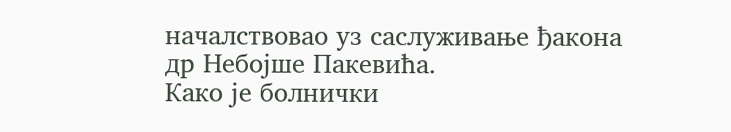началствовао уз саслуживање ђакона др Небојше Пакевића.
Како је болнички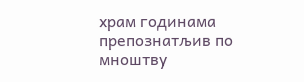храм годинама препознатљив по мноштву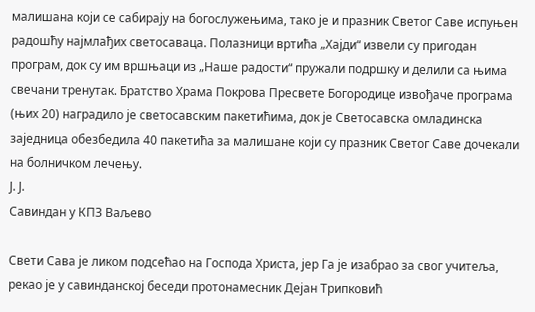малишана који се сабирају на богослужењима, тако је и празник Светог Саве испуњен радошћу најмлађих светосаваца. Полазници вртића „Хајди“ извели су пригодан програм, док су им вршњаци из „Наше радости“ пружали подршку и делили са њима свечани тренутак. Братство Храма Покрова Пресвете Богородице извођаче програма (њих 20) наградило је светосавским пакетићима, док је Светосавска омладинска заједница обезбедила 40 пакетића за малишане који су празник Светог Саве дочекали на болничком лечењу.
Ј. Ј.
Савиндан у КПЗ Ваљево

Свети Сава је ликом подсећао на Господа Христа, јер Га је изабрао за свог учитеља, рекао је у савинданској беседи протонамесник Дејан Трипковић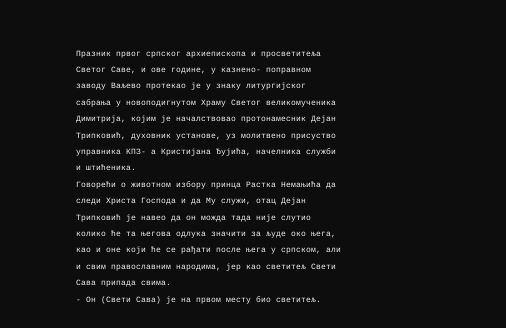Празник првог српског архиепископа и просветитеља Светог Саве, и ове године, у казнено- поправном заводу Ваљево протекао је у знаку литургијског сабрања у новоподигнутом Храму Светог великомученика Димитрија, којим је началствовао протонамесник Дејан Трипковић, духовник установе, уз молитвено присуство управника КПЗ- а Кристијана Ђујића, начелника служби и штићеника.
Говорећи о животном избору принца Растка Немањића да следи Христа Господа и да Му служи, отац Дејан Трипковић је навео да он можда тада није слутио колико ће та његова одлука значити за људе око њега, као и оне који ће се рађати после њега у српском, али и свим православним народима, јер као светитељ Свети Сава припада свима.
- Он (Свети Сава) је на првом месту био светитељ.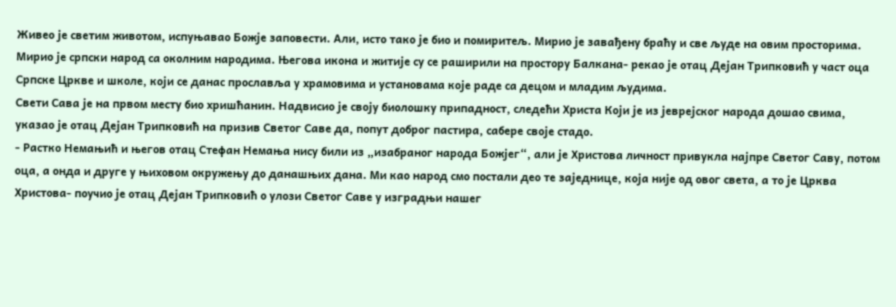Живео је светим животом, испуњавао Божје заповести. Али, исто тако је био и помиритељ. Мирио је завађену браћу и све људе на овим просторима. Мирио је српски народ са околним народима. Његова икона и житије су се раширили на простору Балкана- рекао је отац Дејан Трипковић у част оца Српске Цркве и школе, који се данас прославља у храмовима и установама које раде са децом и младим људима.
Свети Сава је на првом месту био хришћанин. Надвисио је своју биолошку припадност, следећи Христа Који је из јеврејског народа дошао свима, указао је отац Дејан Трипковић на призив Светог Саве да, попут доброг пастира, сабере своје стадо.
- Растко Немањић и његов отац Стефан Немања нису били из „изабраног народа Божјег“, али је Христова личност привукла најпре Светог Саву, потом оца, а онда и друге у њиховом окружењу до данашњих дана. Ми као народ смо постали део те заједнице, која није од овог света, а то је Црква Христова- поучио је отац Дејан Трипковић о улози Светог Саве у изградњи нашег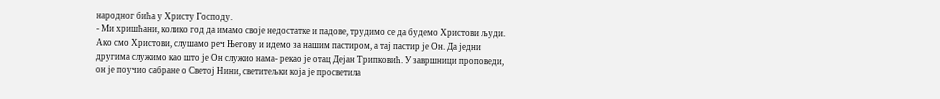народног бића у Христу Господу.
- Ми хришћани, колико год да имамо своје недостатке и падове, трудимо се да будемо Христови људи. Ако смо Христови, слушамо реч Његову и идемо за нашим пастиром, а тај пастир је Он. Да једни другима служимо као што је Он служио нама- рекао је отац Дејан Трипковић. У завршници проповеди, он је поучио сабране о Светој Нини, светитељки која је просветила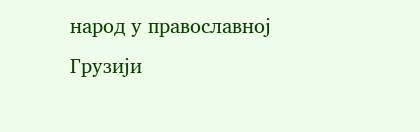народ у православној Грузији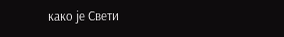како је Свети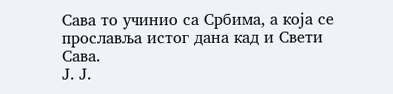Сава то учинио са Србима, а која се прославља истог дана кад и Свети Сава.
Ј. Ј.